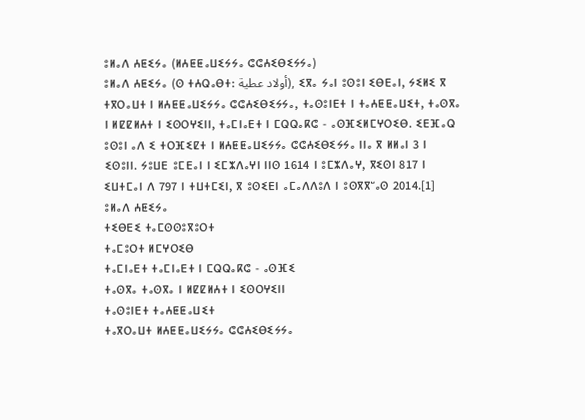ⵓⵍⴰⴷ ⵄⵟⵉⵢⴰ (ⵍⵄⵟⵟⴰⵡⵉⵢⵢⴰ ⵛⵛⵄⵉⴱⵉⵢⵢⴰ)
ⵓⵍⴰⴷ ⵄⵟⵉⵢⴰ (ⵙ ⵜⵄⵕⴰⴱⵜ: أولاد عطية), ⵉⴳⴰ ⵢⴰⵏ ⵓⵙⵓⵏ ⵉⴱⴹⴰⵏ, ⵢⵉⵍⵉ ⴳ ⵜⴳⵔⴰⵡⵜ ⵏ ⵍⵄⵟⵟⴰⵡⵉⵢⵢⴰ ⵛⵛⵄⵉⴱⵉⵢⵢⴰ, ⵜⴰⵙⵓⵏⴹⵜ ⵏ ⵜⴰⵄⵟⵟⴰⵡⵉⵜ, ⵜⴰⵙⴳⴰ ⵏ ⵍⵇⵇⵍⵄⵜ ⵏ ⵉⵙⵔⵖⵉⵏⵏ, ⵜⴰⵎⵏⴰⴹⵜ ⵏ ⵎⵕⵕⴰⴽⵛ - ⴰⵙⴼⵉⵍⵎⵖⵔⵉⴱ. ⵉⴹⴼⴰⵕ ⵓⵙⵓⵏ ⴰⴷ ⵉ ⵜⵔⴼⵉⵇⵜ ⵏ ⵍⵄⵟⵟⴰⵡⵉⵢⵢⴰ ⵛⵛⵄⵉⴱⵉⵢⵢⴰ ⵏⵏⴰ ⴳ ⵍⵍⴰⵏ 3 ⵏ ⵉⵙⵓⵏⵏ. ⵢⵓⵡⴹ ⵓⵎⴹⴰⵏ ⵏ ⵉⵎⵣⴷⴰⵖⵏ ⵏⵏⵙ 1614 ⵏ ⵓⵎⵣⴷⴰⵖ, ⴳⵉⵙⵏ 817 ⵏ ⵉⵡⵜⵎⴰⵏ ⴷ 797 ⵏ ⵜⵡⵜⵎⵉⵏ, ⴳ ⵓⵙⵉⴹⵏ ⴰⵎⴰⴷⴷⵓⴷ ⵏ ⵓⵙⴳⴳⵯⴰⵙ 2014.[1]
ⵓⵍⴰⴷ ⵄⵟⵉⵢⴰ
ⵜⵉⴱⴹⵉ ⵜⴰⵎⵙⵙⵓⴳⵓⵔⵜ
ⵜⴰⵎⵓⵔⵜ ⵍⵎⵖⵔⵉⴱ
ⵜⴰⵎⵏⴰⴹⵜ ⵜⴰⵎⵏⴰⴹⵜ ⵏ ⵎⵕⵕⴰⴽⵛ - ⴰⵙⴼⵉ
ⵜⴰⵙⴳⴰ ⵜⴰⵙⴳⴰ ⵏ ⵍⵇⵇⵍⵄⵜ ⵏ ⵉⵙⵔⵖⵉⵏⵏ
ⵜⴰⵙⵓⵏⴹⵜ ⵜⴰⵄⵟⵟⴰⵡⵉⵜ
ⵜⴰⴳⵔⴰⵡⵜ ⵍⵄⵟⵟⴰⵡⵉⵢⵢⴰ ⵛⵛⵄⵉⴱⵉⵢⵢⴰ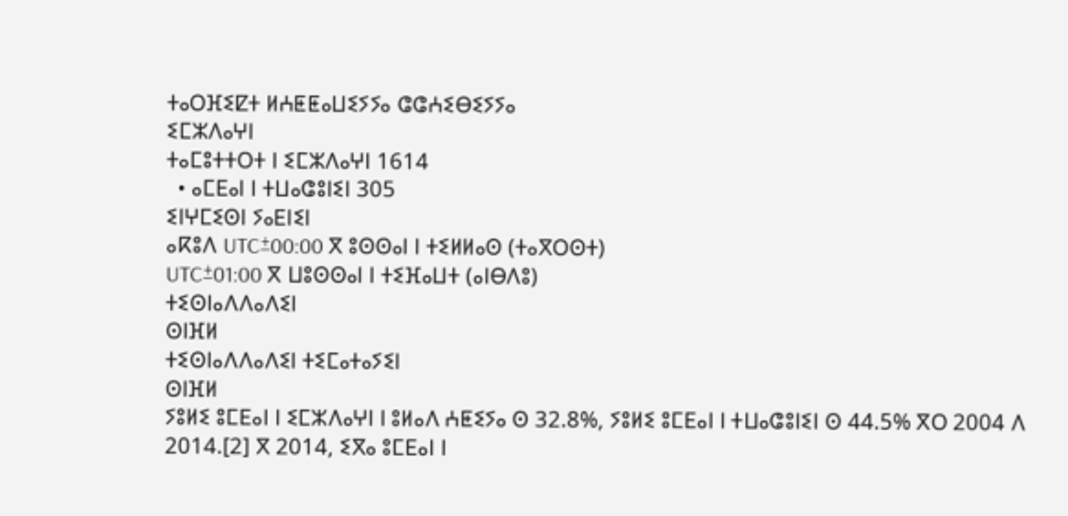ⵜⴰⵔⴼⵉⵇⵜ ⵍⵄⵟⵟⴰⵡⵉⵢⵢⴰ ⵛⵛⵄⵉⴱⵉⵢⵢⴰ
ⵉⵎⵣⴷⴰⵖⵏ
ⵜⴰⵎⵓⵜⵜⵔⵜ ⵏ ⵉⵎⵣⴷⴰⵖⵏ 1614
  • ⴰⵎⴹⴰⵏ ⵏ ⵜⵡⴰⵛⵓⵏⵉⵏ 305
ⵉⵏⵖⵎⵉⵙⵏ ⵢⴰⴹⵏⵉⵏ
ⴰⴽⵓⴷ UTC±00:00 ⴳ ⵓⵙⵙⴰⵏ ⵏ ⵜⵉⵍⵍⴰⵙ (ⵜⴰⴳⵔⵙⵜ)
UTC±01:00 ⴳ ⵡⵓⵙⵙⴰⵏ ⵏ ⵜⵉⴼⴰⵡⵜ (ⴰⵏⴱⴷⵓ)
ⵜⵉⵙⵏⴰⴷⴷⴰⴷⵉⵏ
ⵙⵏⴼⵍ
ⵜⵉⵙⵏⴰⴷⴷⴰⴷⵉⵏ ⵜⵉⵎⴰⵜⴰⵢⵉⵏ
ⵙⵏⴼⵍ
ⵢⵓⵍⵉ ⵓⵎⴹⴰⵏ ⵏ ⵉⵎⵣⴷⴰⵖⵏ ⵏ ⵓⵍⴰⴷ ⵄⵟⵉⵢⴰ ⵙ 32.8%, ⵢⵓⵍⵉ ⵓⵎⴹⴰⵏ ⵏ ⵜⵡⴰⵛⵓⵏⵉⵏ ⵙ 44.5% ⴳⵔ 2004 ⴷ 2014.[2] ⴳ 2014, ⵉⴳⴰ ⵓⵎⴹⴰⵏ ⵏ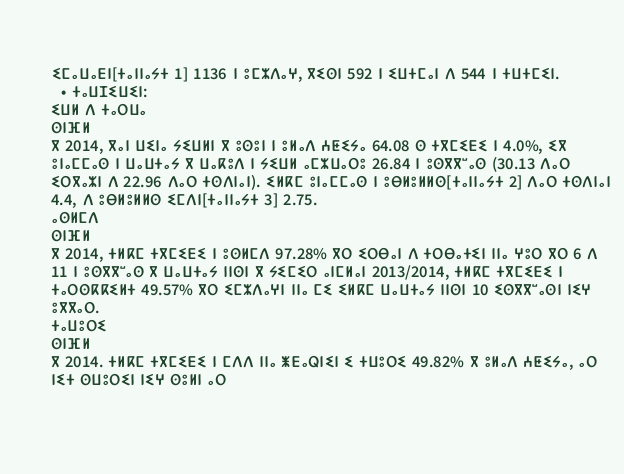ⵉⵎⴰⵡⴰⴹⵏ[ⵜⴰⵏⵏⴰⵢⵜ 1] 1136 ⵏ ⵓⵎⵣⴷⴰⵖ, ⴳⵉⵙⵏ 592 ⵏ ⵉⵡⵜⵎⴰⵏ ⴷ 544 ⵏ ⵜⵡⵜⵎⵉⵏ.
  • ⵜⴰⵡⵊⵉⵡⵉⵏ:
ⵉⵡⵍ ⴷ ⵜⴰⵔⵡⴰ
ⵙⵏⴼⵍ
ⴳ 2014, ⴳⴰⵏ ⵡⵉⵏⴰ ⵢⵉⵡⵍⵏ ⴳ ⵓⵙⵓⵏ ⵏ ⵓⵍⴰⴷ ⵄⵟⵉⵢⴰ 64.08 ⵙ ⵜⴳⵎⵉⴹⵉ ⵏ 4.0%, ⵉⴳ ⵓⵏⴰⵎⵎⴰⵙ ⵏ ⵡⴰⵡⵜⴰⵢ ⴳ ⵡⴰⴽⵓⴷ ⵏ ⵢⵉⵡⵍ ⴰⵎⵣⵡⴰⵔⵓ 26.84 ⵏ ⵓⵙⴳⴳⵯⴰⵙ (30.13 ⴷⴰⵔ ⵉⵔⴳⴰⵣⵏ ⴷ 22.96 ⴷⴰⵔ ⵜⵙⴷⵏⴰⵏ). ⵉⵍⴽⵎ ⵓⵏⴰⵎⵎⴰⵙ ⵏ ⵓⴱⵍⵓⵍⵍⵙ[ⵜⴰⵏⵏⴰⵢⵜ 2] ⴷⴰⵔ ⵜⵙⴷⵏⴰⵏ 4.4, ⴷ ⵓⴱⵍⵓⵍⵍⵙ ⵉⵎⴷⵏ[ⵜⴰⵏⵏⴰⵢⵜ 3] 2.75.
ⴰⵙⵍⵎⴷ
ⵙⵏⴼⵍ
ⴳ 2014, ⵜⵍⴽⵎ ⵜⴳⵎⵉⴹⵉ ⵏ ⵓⵙⵍⵎⴷ 97.28% ⴳⵔ ⵉⵔⴱⴰⵏ ⴷ ⵜⵔⴱⴰⵜⵉⵏ ⵏⵏⴰ ⵖⵓⵔ ⴳⵔ 6 ⴷ 11 ⵏ ⵓⵙⴳⴳⵯⴰⵙ ⴳ ⵡⴰⵡⵜⴰⵢ ⵏⵏⵙⵏ ⴳ ⵢⵉⵎⵉⵔ ⴰⵏⵎⵍⴰⵏ 2013/2014, ⵜⵍⴽⵎ ⵜⴳⵎⵉⴹⵉ ⵏ ⵜⴰⵔⵙⴽⴽⵉⵍⵜ 49.57% ⴳⵔ ⵉⵎⵣⴷⴰⵖⵏ ⵏⵏⴰ ⵎⵉ ⵉⵍⴽⵎ ⵡⴰⵡⵜⴰⵢ ⵏⵏⵙⵏ 10 ⵉⵙⴳⴳⵯⴰⵙⵏ ⵏⵉⵖ ⵓⴳⴳⴰⵔ.
ⵜⴰⵡⵓⵔⵉ
ⵙⵏⴼⵍ
ⴳ 2014. ⵜⵍⴽⵎ ⵜⴳⵎⵉⴹⵉ ⵏ ⵎⴷⴷ ⵏⵏⴰ ⵥⴹⴰⵕⵏⵉⵏ ⵉ ⵜⵡⵓⵔⵉ 49.82% ⴳ ⵓⵍⴰⴷ ⵄⵟⵉⵢⴰ, ⴰⵔ ⵏⵉⵜ ⵙⵡⵓⵔⵉⵏ ⵏⵉⵖ ⵙⵓⵍⵏ ⴰⵔ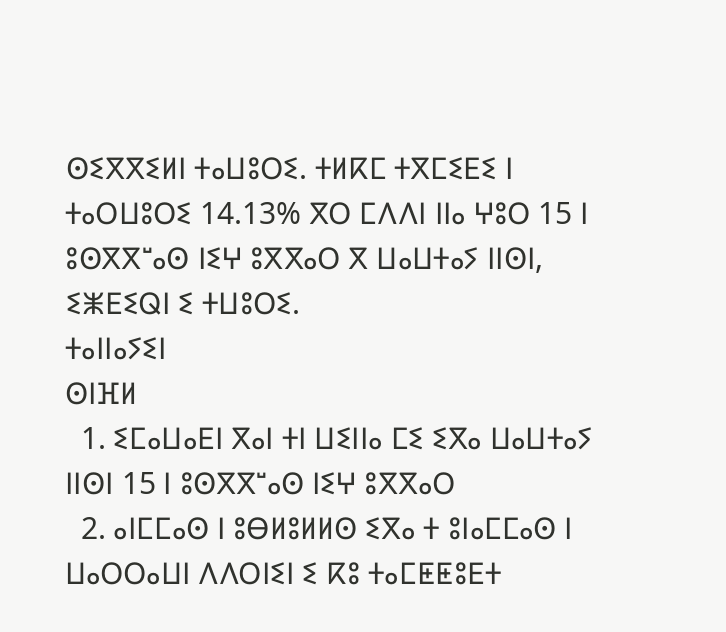ⵙⵉⴳⴳⵉⵍⵏ ⵜⴰⵡⵓⵔⵉ. ⵜⵍⴽⵎ ⵜⴳⵎⵉⴹⵉ ⵏ ⵜⴰⵔⵡⵓⵔⵉ 14.13% ⴳⵔ ⵎⴷⴷⵏ ⵏⵏⴰ ⵖⵓⵔ 15 ⵏ ⵓⵙⴳⴳⵯⴰⵙ ⵏⵉⵖ ⵓⴳⴳⴰⵔ ⴳ ⵡⴰⵡⵜⴰⵢ ⵏⵏⵙⵏ, ⵉⵥⴹⵉⵕⵏ ⵉ ⵜⵡⵓⵔⵉ.
ⵜⴰⵏⵏⴰⵢⵉⵏ
ⵙⵏⴼⵍ
  1. ⵉⵎⴰⵡⴰⴹⵏ ⴳⴰⵏ ⵜⵏ ⵡⵉⵏⵏⴰ ⵎⵉ ⵉⴳⴰ ⵡⴰⵡⵜⴰⵢ ⵏⵏⵙⵏ 15 ⵏ ⵓⵙⴳⴳⵯⴰⵙ ⵏⵉⵖ ⵓⴳⴳⴰⵔ
  2. ⴰⵏⵎⵎⴰⵙ ⵏ ⵓⴱⵍⵓⵍⵍⵙ ⵉⴳⴰ ⵜ ⵓⵏⴰⵎⵎⴰⵙ ⵏ ⵡⴰⵔⵔⴰⵡⵏ ⴷⴷⵔⵏⵉⵏ ⵉ ⴽⵓ ⵜⴰⵎⵟⵟⵓⴹⵜ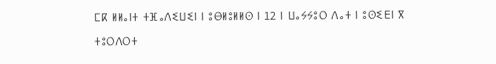ⵎⴽ ⵍⵍⴰⵏⵜ ⵜⴼⴰⴷⵉⵡⵉⵏ ⵏ ⵓⴱⵍⵓⵍⵍⵙ ⵏ 12 ⵏ ⵡⴰⵢⵢⵓⵔ ⴷⴰⵜ ⵏ ⵓⵙⵉⴹⵏ ⴳ ⵜⵓⵔⴷⵔⵜ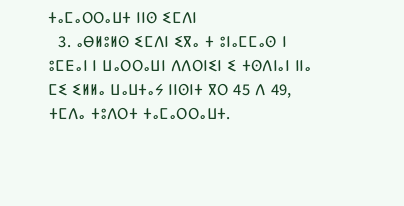ⵜⴰⵎⴰⵔⵔⴰⵡⵜ ⵏⵏⵙ ⵉⵎⴷⵏ
  3. ⴰⴱⵍⵓⵍⵙ ⵉⵎⴷⵏ ⵉⴳⴰ ⵜ ⵓⵏⴰⵎⵎⴰⵙ ⵏ ⵓⵎⴹⴰⵏ ⵏ ⵡⴰⵔⵔⴰⵡⵏ ⴷⴷⵔⵏⵉⵏ ⵉ ⵜⵙⴷⵏⴰⵏ ⵏⵏⴰ ⵎⵉ ⵉⵍⵍⴰ ⵡⴰⵡⵜⴰⵢ ⵏⵏⵙⵏⵜ ⴳⵔ 45 ⴷ 49, ⵜⵎⴷⴰ ⵜⵓⴷⵔⵜ ⵜⴰⵎⴰⵔⵔⴰⵡⵜ.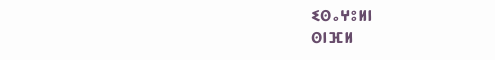ⵉⵙⴰⵖⵓⵍⵏ
ⵙⵏⴼⵍ